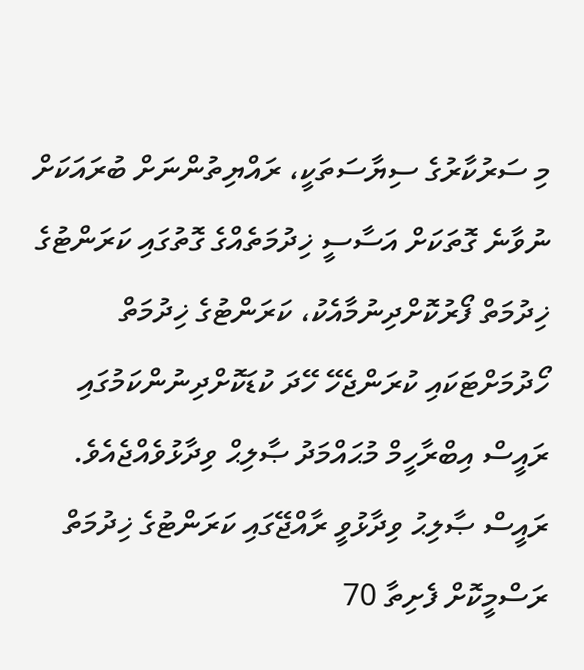މި ސަރުކާރުގެ ސިޔާސަތަކީ، ރައްޔިތުންނަށް ބުރައަކަށް ނުވާނެ ގޮތަކަށް އަސާސީ ޚިދުމަތެއްގެ ގޮތުގައި ކަރަންޓުގެ ޚިދުމަތް ފޯރުކޮށްދިނުމާއެކު، ކަރަންޓުގެ ޚިދުމަތް ހޯދުމަށްޓަކައި ކުރަންޖެހޭ ހޭދަ ކުޑަކޮށްދިނުންކަމުގައި ރައީސް އިބްރާހީމް މުޙައްމަދު ޞާލިޙް ވިދާޅުވެއްޖެއެވެ. ރައީސް ޞާލިޙު ވިދާޅުވީ ރާއްޖޭގައި ކަރަންޓުގެ ޚިދުމަތް ރަސްމީކޮށް ފެށިތާ 70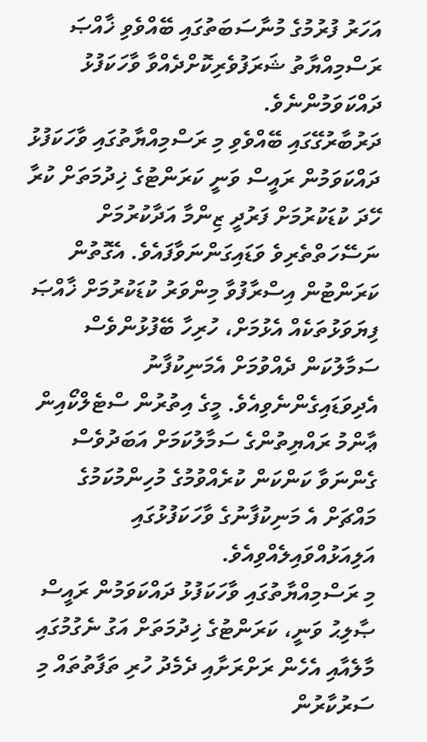އަހަރު ފުރުމުގެ މުނާސަބަތުގައި ބޭއްވެވި ޚާއްޞަ ރަސްމިއްޔާތު ޝަރަފުވެރިކޮށްދެއްވާ ވާހަކަފުޅު ދައްކަވަމުންނެވެ.
ދަރުބާރުގޭގައި ބޭއްވެވި މި ރަސްމިއްޔާތުގައި ވާހަކަފުޅު ދައްކަވަމުން ރައީސް ވަނީ ކަރަންޓުގެ ޚިދުމަތަށް ކުރާ ހޭދަ ކުޑަކުރުމަށް ފަރުދީ ޒިންމާ އަދާކުރުމަށް ނަސޭހަތްތެރިވެ ވަޑައިގަންނަވާފައެވެ. އެގޮތުން ކަރަންޓުން އިސްރާފުވާ މިންވަރު ކުޑަކުރުމަށް ޚާއްޞަ ފިޔަވަޅުތަކެއް އެޅުމަށް، ހުރިހާ ބޭފުޅުންވެސް ސަމާލުކަން ދެއްވުމަށް އެމަނިކުފާނު އެދިވަޑައިގެންނެވިއެވެ. މީގެ އިތުރުން ސްޓެލްކޯއިން ޢާންމު ރައްޔިތުންގެ ސަމާލުކަމަށް އަބަދުވެސް ގެންނަވާ ކަންކަން ކުރެއްވުމުގެ މުހިންމުކަމުގެ މައްޗަށް އެ މަނިކުފާނުގެ ވާހަކަފުޅުގައި އަލިއަޅުއްވައިލެއްވިއެވެ.
މި ރަސްމިއްޔާތުގައި ވާހަކަފުޅު ދައްކަވަމުން ރައީސް ޞާލިޙު ވަނީ، ކަރަންޓުގެ ޚިދުމަތަށް އަގު ނެގުމުގައި މާލެއާއި އެހެން ރަށްރަށާއި ދެމެދު ހުރި ތަފާތުތައް މި ސަރުކާރުން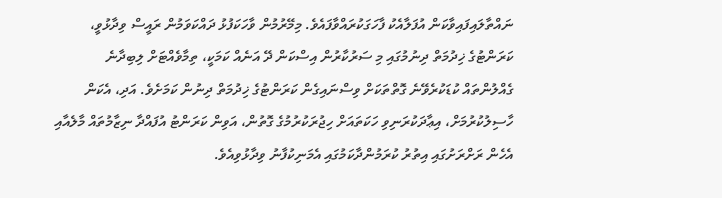ނައްތާލައިފައިވާކަން އުފަލާއެކު ފާހަގަކުރައްވާފައެވެ. މިމޭރުމުން ވާހަކަފުޅު ދައްކަވަމުން ރައީސް ވިދާޅުވީ، ކަރަންޓުގެ ޚިދުމަތް ދިނުމުގައި މި ސަރުކާރުން އިސްކަން ދޭ އަނެއް ކަމަކީ، ތިމާވެއްޓަށް ލިބިދާނެ ގެއްލުންތައް ކުޑަކުރެވޭނެ ގޮތްތަކަށް ވިސްނައިގެން ކަރަންޓުގެ ޚިދުމަތް ދިނުން ކަމަށެވެ. އަދި، އެކަން ހާސިލުކުރުމަށް، އިޢާދަކުރަނިވި ހަކަތައަށް ހިޖުރަކުރުމުގެ ގޮތުން، އަވިން ކަރަންޓު އުފައްދާ ނިޒާމުތައް މާލެއާއި އެހެން ރަށްރަށުގައި އިތުރު ކުރަމުންދާކަމުގައި އެމަނިކުފާނު ވިދާޅުވިއެވެ.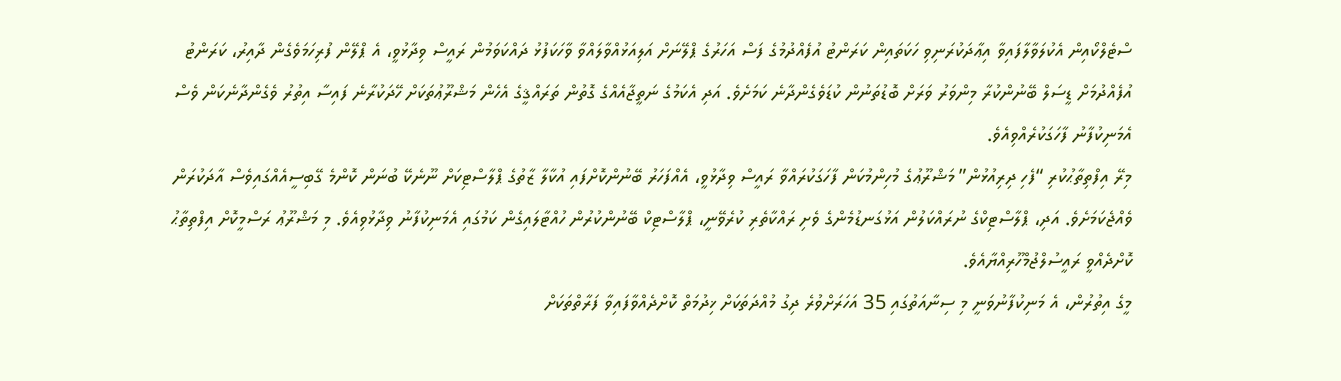ސްޓެލްކޯއިން އެކުލަވާލާފައިވާ އިޢާދަކުރަނިވި ހަކަތައިން ކަރަންޓު އުފެއްދުމުގެ ފަސް އަހަރުގެ ޕްލޭނަށް އަލިއަޅުއްވާލައްވާ ވާހަކަފުޅު ދައްކަވަމުން ރައީސް ވިދާޅުވީ، އެ ޕްލޭން ފުރިހަމަވެގެން ދާއިރު، ކަރަންޓު އުފެއްދުމަށް ޑީސަލް ބޭނުންކުރާ މިންވަރު ވަރަށް ބޮޑުތަނުން ކުޑަވެގެންދާނެ ކަމަށެވެ. އަދި އެކަމުގެ ނަތީޖާއެއްގެ ގޮތުން ތަރައްޤީގެ އެހެން މަޝްރޫޢުތަކަށް ހޭދަކުރާނެ ފައިސާ އިތުރު ވެގެންދާނެކަން ވެސް އެމަނިކުފާނު ފާހަގަކުރެއްވިއެވެ.
މިރޭ އިފްތިތާޙުކުރި “ފެހި ދިރިއުޅުން” މަޝްރޫޢުގެ މުހިންމުކަން ފާހަގަކުރައްވާ ރައީސް ވިދާޅުވީ، އެއްފަހަރު ބޭނުންކޮށްފައި އުކާލާ ޒާތުގެ ޕްލާސްޓިކަށް ނޫނެކޭ ބުނަން ކޮންމެ ގޭބިސީއެއްގައިވެސް އާދަކުރަން ވެއްޖެކަމަށެވެ. އަދި، ޕްލާސްޓިކްގެ ނުރައްކަލުން އަޅުގަނޑުމެންގެ ވެށި ރައްކާތެރި ކުރެވޭނީ، ޕްލާސްޓިކް ބޭނުންކުރުން ހުއްޓާލައިގެން ކަމުގައި އެމަނިކުފާނު ވިދާޅުވިއެވެ. މި މަޝްރޫޢު ރަސްމީކޮށް އިފްތިތާޙު ކޮށްދެއްވީ ރައީސުލްޖުމްހޫރިއްޔާއެވެ.
މީގެ އިތުރުން، އެ މަނިކުފާނުވަނީ މި ސިނާއަތުގައި 35 އަހަރަށްވުރެ ދިގު މުއްދަތަކަށް ޚިދުމަތް ކޮށްދެއްވާފައިވާ ފަރާތްތަކަށް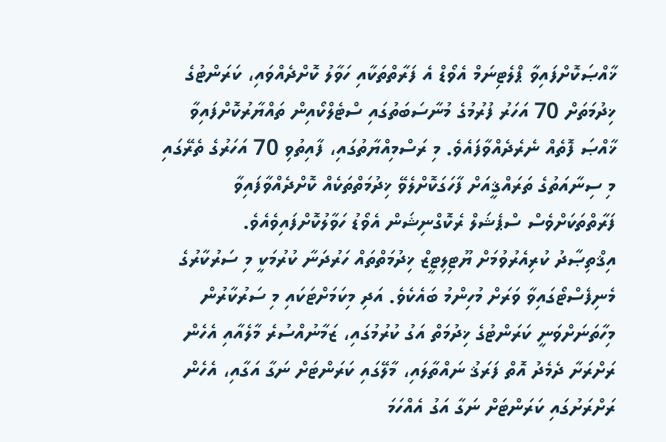ޚާއްޞަކޮށްފައިވާ ޕްލެޓިނަމް އެވޯޑް އެ ފަރާތްތަކާއި ހަވާލު ކޮށްދެއްވައި، ކަރަންޓުގެ ޚިދުމަތަށް 70 އަހަރު ފުރުމުގެ މުނާސަބަތުގައި ސްޓެލްކޯއިން ތައްޔާރުކޮށްފައިވާ ޚާއްޞަ ފޮތެއް ނެރެދެއްވާފައެވެ. މި ރަސްމިއްޔާތުގައި، ފާއިތުވި 70 އަހަރުގެ ތެރޭގައި މި ސިނާއަތުގެ ތަރައްޤީއަށް ފާހަގަކޮށްލެވޭ ޚިދުމަތްތަކެއް ކޮށްދެއްވާފައިވާ ފަރާތްތަކަށްވެސް ސްޕެޝަލް ރެކޮގްނިޝަން އެވޯޑު ހަވާލުކޮށްފައިވެއެވެ.
އިޤްތިޞާދު ކުރިއެރުވުމަށް ޔޫޓިލިޓީޒް ޚިދުމަތްތައް ހަރުދަނާ ކުރުމަކީ މި ސަރުކާރުގެ މެނިފެސްޓޯގައިވާ ވަރަށް މުހިންމު ބައެކެވެ. އަދި މިކަމަށްޓަކައި މި ސަރުކާރުން މިހާތަނަށްވަނީ ކަރަންޓުގެ ޚިދުމަތް އަގު ކުރުމުގައި، ޒަމާނުއްސުރެ މާލެއާއި އެހެން ރަށްރަށާ ދެމެދު އޮތް ފަރަޤު ނައްތާލައި، މާލޭގައި ކަރަންޓަށް ނަގާ އަގާއި، އެހެން ރަށްރަށުގައި ކަރަންޓަށް ނަގާ އަގު އެއްހަމަ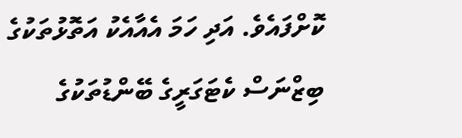ކޮށްފައެވެ. އަދި ހަމަ އެއާއެކު އަތޮޅުތަކުގެ ބިޒްނަސް ކެޓަގަރީގެ ބޭންޑުތަކުގެ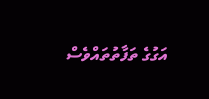އަގުގެ ތަފާތުތައްވެސް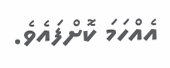އެއްހަމަ ކޮށްފައެވެ.